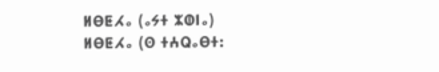ⵍⴱⵟⵃⴰ (ⴰⵢⵜ ⵣⵀⵏⴰ)
ⵍⴱⵟⵃⴰ (ⵙ ⵜⵄⵕⴰⴱⵜ: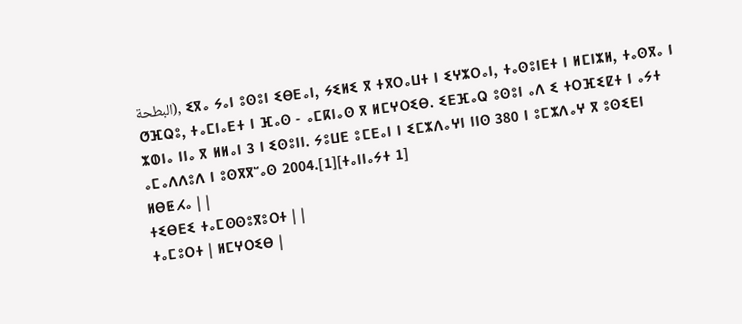البطحة), ⵉⴳⴰ ⵢⴰⵏ ⵓⵙⵓⵏ ⵉⴱⴹⴰⵏ, ⵢⵉⵍⵉ ⴳ ⵜⴳⵔⴰⵡⵜ ⵏ ⵉⵖⵣⵔⴰⵏ, ⵜⴰⵙⵓⵏⴹⵜ ⵏ ⵍⵎⵏⵣⵍ, ⵜⴰⵙⴳⴰ ⵏ ⵚⴼⵕⵓ, ⵜⴰⵎⵏⴰⴹⵜ ⵏ ⴼⴰⵙ - ⴰⵎⴽⵏⴰⵙ ⴳ ⵍⵎⵖⵔⵉⴱ. ⵉⴹⴼⴰⵕ ⵓⵙⵓⵏ ⴰⴷ ⵉ ⵜⵔⴼⵉⵇⵜ ⵏ ⴰⵢⵜ ⵣⵀⵏⴰ ⵏⵏⴰ ⴳ ⵍⵍⴰⵏ 3 ⵏ ⵉⵙⵓⵏⵏ. ⵢⵓⵡⴹ ⵓⵎⴹⴰⵏ ⵏ ⵉⵎⵣⴷⴰⵖⵏ ⵏⵏⵙ 380 ⵏ ⵓⵎⵣⴷⴰⵖ ⴳ ⵓⵙⵉⴹⵏ ⴰⵎⴰⴷⴷⵓⴷ ⵏ ⵓⵙⴳⴳⵯⴰⵙ 2004.[1][ⵜⴰⵏⵏⴰⵢⵜ 1]
ⵍⴱⵟⵃⴰ | |
ⵜⵉⴱⴹⵉ ⵜⴰⵎⵙⵙⵓⴳⵓⵔⵜ | |
ⵜⴰⵎⵓⵔⵜ | ⵍⵎⵖⵔⵉⴱ |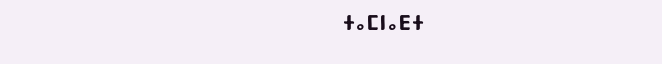ⵜⴰⵎⵏⴰⴹⵜ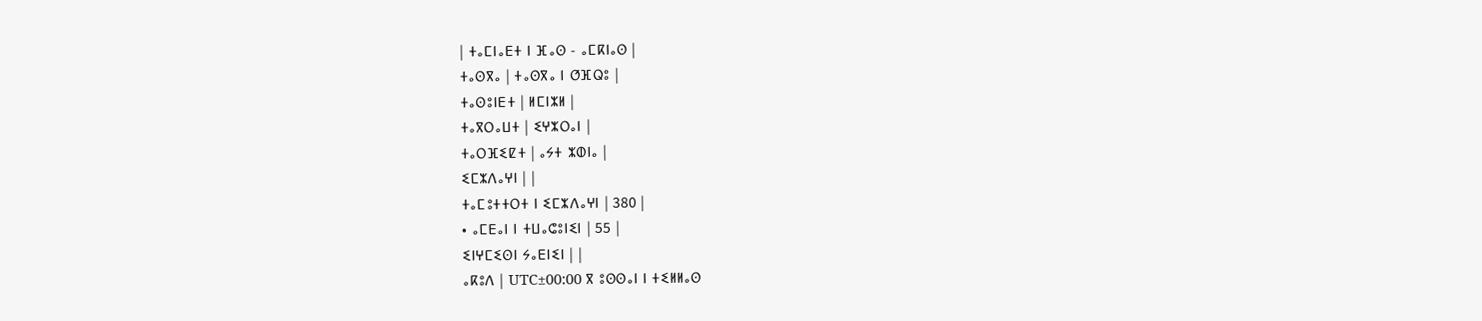| ⵜⴰⵎⵏⴰⴹⵜ ⵏ ⴼⴰⵙ - ⴰⵎⴽⵏⴰⵙ |
ⵜⴰⵙⴳⴰ | ⵜⴰⵙⴳⴰ ⵏ ⵚⴼⵕⵓ |
ⵜⴰⵙⵓⵏⴹⵜ | ⵍⵎⵏⵣⵍ |
ⵜⴰⴳⵔⴰⵡⵜ | ⵉⵖⵣⵔⴰⵏ |
ⵜⴰⵔⴼⵉⵇⵜ | ⴰⵢⵜ ⵣⵀⵏⴰ |
ⵉⵎⵣⴷⴰⵖⵏ | |
ⵜⴰⵎⵓⵜⵜⵔⵜ ⵏ ⵉⵎⵣⴷⴰⵖⵏ | 380 |
• ⴰⵎⴹⴰⵏ ⵏ ⵜⵡⴰⵛⵓⵏⵉⵏ | 55 |
ⵉⵏⵖⵎⵉⵙⵏ ⵢⴰⴹⵏⵉⵏ | |
ⴰⴽⵓⴷ | UTC±00:00 ⴳ ⵓⵙⵙⴰⵏ ⵏ ⵜⵉⵍⵍⴰⵙ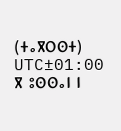(ⵜⴰⴳⵔⵙⵜ) UTC±01:00 ⴳ ⵓⵙⵙⴰⵏ ⵏ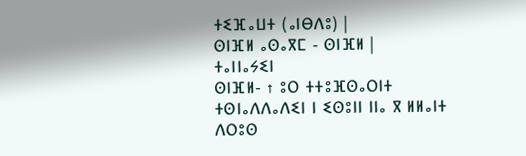ⵜⵉⴼⴰⵡⵜ (ⴰⵏⴱⴷⵓ) |
ⵙⵏⴼⵍ ⴰⵙⴰⴳⵎ - ⵙⵏⴼⵍ |
ⵜⴰⵏⵏⴰⵢⵉⵏ
ⵙⵏⴼⵍ- ↑ ⵓⵔ ⵜⵜⵓⴼⵙⴰⵔⵏⵜ ⵜⵙⵏⴰⴷⴷⴰⴷⵉⵏ ⵏ ⵉⵙⵓⵏⵏ ⵏⵏⴰ ⴳ ⵍⵍⴰⵏⵜ ⴷⵔⵓⵙ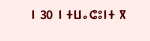ⵏ 30 ⵏ ⵜⵡⴰⵛⵓⵏⵜ ⴳ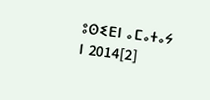ⵓⵙⵉⴹⵏ ⴰⵎⴰⵜⴰⵢ ⵏ 2014[2]